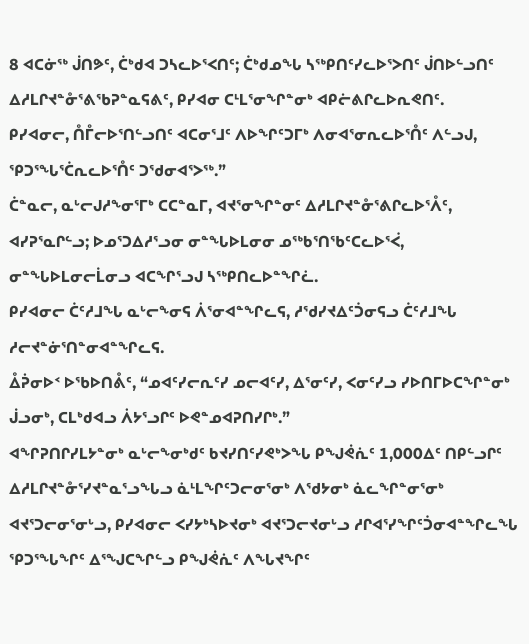8 ᐊᑕᓃᖅ ᒎᑎᕗᑦ, ᑖᒃᑯᐊ ᑐᓴᓚᐅᕐᐸᑎᑦ; ᑖᒃᑯᓄᖓ ᓴᖅᑭᑎᑦᓯᓚᐅᕐᐳᑎᑦ ᒎᑎᐅᓪᓗᑎᑦ ᐃᓱᒪᒋᔪᓐᓁᕐᕕᖃᕈᓐᓇᕋᕕᑦ, ᑭᓯᐊᓂ ᑕᒻᒪᕐᓂᖏᓐᓂᒃ ᐊᑭᓖᕕᒋᓚᐅᕆᕙᑎᑦ.
ᑭᓯᐊᓂᓕ, ᑍᒤᓕᐅᕐᑎᓪᓗᑎᑦ ᐊᑕᓂᕐᒧᑦ ᐱᐅᖏᑦᑐᒥᒃ ᐱᓂᐊᕐᓂᕆᓚᐅᕐᑍᑦ ᐱᓪᓗᒍ, ᕿᑐᕐᖓᕐᑖᕆᓚᐅᕐᑍᑦ ᑐᖁᓂᐊᕐᐳᖅ.”
ᑖᓐᓇᓕ, ᓇᒡᓕᒍᓱᖕᓂᕐᒥᒃ ᑕᑕᓐᓇᒥ, ᐊᔪᕐᓂᖏᓐᓂᑦ ᐃᓱᒪᒋᔪᓐᓁᕐᕕᒋᓚᐅᕐᐰᑦ, ᐊᓯᕈᕐᓇᒋᓪᓗ; ᐅᓄᕐᑐᐃᓱᕐᓗᓂ ᓂᓐᖓᐅᒪᓂᓂ ᓄᖅᑲᕐᑎᖃᑦᑕᓚᐅᕐᐹ, ᓂᓐᖓᐅᒪᓂᓕᒫᓂᓗ ᐊᑕᖏᕐᓗᒍ ᓴᖅᑭᑎᓚᐅᓐᖏᓛ.
ᑭᓯᐊᓂᓕ ᑖᑦᓱᒧᖓ ᓇᒡᓕᖕᓂᕋ ᐲᕐᓂᐊᓐᖏᓚᕋ, ᓱᖁᓯᔪᐃᑦᑑᓂᕋᓗ ᑖᑦᓱᒧᖓ ᓱᓕᔪᓐᓃᕐᑎᓐᓂᐊᓐᖏᓚᕋ.
ᐂᕉᓂᐅᑉ ᐅᖃᐅᑎᕔᑦ, “ᓄᐊᑦᓯᓕᕆᑦᓯ ᓄᓕᐊᑦᓯ, ᐃᕐᓂᑦᓯ, ᐸᓂᑦᓯᓗ ᓯᐅᑎᒥᐅᑕᖏᓐᓂᒃ ᒎᓗᓂᒃ, ᑕᒪᒃᑯᐊᓗ ᐲᔭᕐᓗᒋᑦ ᐅᕙᓐᓄᐊᕈᑎᓯᒋᒃ.”
ᐊᖏᕈᑎᒋᓯᒪᔭᓐᓂᒃ ᓇᒡᓕᖕᓂᒃᑯᑦ ᑲᔪᓯᑎᑦᓯᕙᒃᐳᖓ ᑭᖑᕚᕇᑦ 1,000ᐃᑦ ᑎᑭᓪᓗᒋᑦ ᐃᓱᒪᒋᔪᓐᓁᕐᓯᔪᓐᓇᕐᓗᖓᓗ ᓈᒻᒪᖏᑦᑐᓕᓂᕐᓂᒃ ᐱᖁᔭᓂᒃ ᓈᓚᖏᓐᓂᕐᓂᒃ ᐊᔪᕐᑐᓕᓂᕐᓂᒡᓗ, ᑭᓯᐊᓂᓕ ᐸᓯᔭᒃᓴᐅᔪᓂᒃ ᐊᔪᕐᑐᓕᔪᓂᒡᓗ ᓱᒋᐊᕐᓯᖏᑦᑑᓂᐊᓐᖏᓚᖓ ᕿᑐᕐᖓᖏᑦ ᐃᕐᖑᑕᖏᓪᓗ ᑭᖑᕚᕇᑦ ᐱᖓᔪᖏᑦ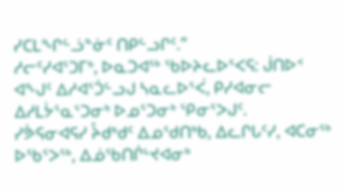ᓯᑕᒪᖏᓪᓘᓐᓃᑦ ᑎᑭᓪᓗᒋᑦ.”
ᓱᓕᑦᓯᐊᕐᑐᒥᒃ, ᐅᓇᑐᐊᖅ ᖃᐅᔨᓚᐅᕐᐸᕋ: ᒎᑎᐅᑉ ᐊᖑᑦ ᐃᓱᐊᕐᑑᓪᓗᒍ ᓴᓇᓚᐅᕐᐹ, ᑭᓯᐊᓂᓕ ᐃᓱᒪᔮᕐᓇᕐᑐᓂᒃ ᐅᓄᕐᑐᓂᒃ ᕿᓂᕐᐳᒍᑦ.
ᓯᕘᕋᓂᐊᕋᓯ ᔧᑯᒃᑯᑦ ᐃᓄᖁᑎᒃᑲ, ᐃᓚᒋᒐᑦᓯ, ᐊᑕᓂᖅ ᐅᖃᕐᐳᖅ, ᐃᓅᖃᑎᒌᒡᔪᐊᓂᒃ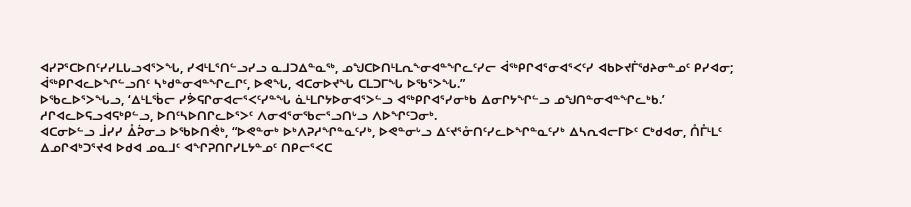ᐊᓯᕈᕐᑕᐅᑎᑦᓯᓯᒪᒐᓗᐊᕐᐳᖓ, ᓯᐊᒻᒪᕐᑎᓪᓗᓯᓗ ᓇᒧᑐᐃᓐᓇᖅ, ᓄᖑᑕᐅᑎᒻᒪᕆᖕᓂᐊᓐᖏᓚᑦᓯᓕ ᐋᖅᑭᒋᐊᕐᓂᐊᕐᐸᑦᓯ ᐊᑲᐅᔪᒦᖁᔨᓂᓐᓄᑦ ᑭᓯᐊᓂ; ᐋᖅᑭᒋᐊᓚᐅᖏᓪᓗᑎᑦ ᓴᒃᑯᓐᓂᐊᓐᖏᓚᒋᑦ, ᐅᕙᖓ, ᐊᑕᓂᐅᔪᖓ ᑕᒪᑐᒥᖓ ᐅᖃᕐᐳᖓ.”
ᐅᖃᓚᐅᕐᐳᖓᓗ, ‘ᐃᒻᒪᖄᓕ ᓯᕘᕋᒋᓂᐊᓕᕐᐸᑦᓯᓐᖓ ᓈᒻᒪᒋᔭᐅᓂᐊᕐᐳᓪᓗ ᐊᖅᑭᒋᐊᕐᓯᓂᒃᑲ ᐃᓂᒋᔭᖏᓪᓗ ᓄᖑᑎᓐᓂᐊᓐᖏᓚᒃᑲ.’ ᓱᒋᐊᓚᐅᕋᓗᐊᕋᒃᑭᓪᓗ, ᐅᑎᑦᓴᐅᑎᒋᓚᐅᕐᐳᑦ ᐱᓂᐊᕐᓂᖃᓕᕐᓗᑎᒡᓗ ᐱᐅᖏᑦᑐᓂᒃ.
ᐊᑕᓂᐅᓪᓗ ᒨᓯᓯ ᐂᕉᓂᓗ ᐅᖃᐅᑎᕚᒃ, “ᐅᕙᓐᓂᒃ ᐅᒃᐱᕈᓱᖏᓐᓇᑦᓯᒃ, ᐅᕙᓐᓂᒡᓗ ᐃᑦᔪᕐᓁᑎᑦᓯᓚᐅᖏᓐᓇᑦᓯᒃ ᐃᓴᕆᐊᓕᒥᐅᑦ ᑕᒃᑯᐊᓂ, ᑍᒤᒻᒪᑦ ᐃᓄᒋᐊᒃᑐᕐᔪᐊ ᐅᑯᐊ ᓄᓇᒧᑦ ᐊᖏᕈᑎᒋᓯᒪᔭᓐᓄᑦ ᑎᑭᓕᕐᐸᑕ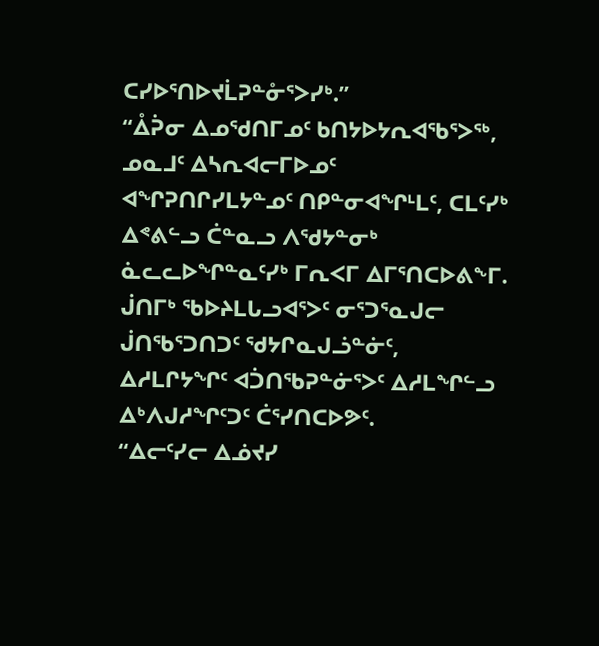ᑕᓯᐅᕐᑎᐅᔪᒫᕈᓐᓁᕐᐳᓯᒃ.”
“ᐂᕉᓂ ᐃᓄᖁᑎᒥᓄᑦ ᑲᑎᔭᐅᔭᕆᐊᖃᕐᐳᖅ, ᓄᓇᒧᑦ ᐃᓴᕆᐊᓕᒥᐅᓄᑦ ᐊᖏᕈᑎᒋᓯᒪᔭᓐᓄᑦ ᑎᑭᓐᓂᐊᖏᒻᒪᑦ, ᑕᒪᑦᓯᒃ ᐃᕝᕕᓪᓗ ᑖᓐᓇᓗ ᐱᖁᔭᓐᓂᒃ ᓈᓚᓚᐅᖏᓐᓇᑦᓯᒃ ᒥᕆᐸᒥ ᐃᒥᕐᑎᑕᐅᕕᖕᒥ.
ᒎᑎᒥᒃ ᖃᐅᔨᒪᒐᓗᐊᕐᐳᑦ ᓂᕐᑐᕐᓇᒍᓕ ᒎᑎᖃᕐᑐᑎᑐᑦ ᖁᔭᒋᓇᒍᓘᓐᓃᑦ, ᐃᓱᒪᒋᔭᖏᑦ ᐊᑑᑎᖃᕈᓐᓃᕐᐳᑦ ᐃᓱᒪᖏᓪᓗ ᐃᒃᐱᒍᓱᖏᑦᑐᑦ ᑖᕐᓯᑎᑕᐅᕗᑦ.
“ᐃᓕᑦᓯᓕ ᐃᓅᔪᓯ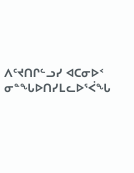ᐱᑦᔪᑎᒋᓪᓗᓯ ᐊᑕᓂᐅᑉ ᓂᓐᖓᐅᑎᓯᒪᓚᐅᕐᐹᖓ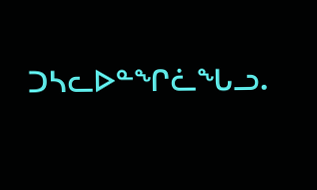ᑐᓴᓚᐅᓐᖏᓛᖓᓗ.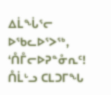ᐃᒫᖔᕐᓕ ᐅᖃᓚᐅᕐᐳᖅ, ‘ᑍᒤᓕᐅᕈᓐᓁᕆᑦ! ᑍᒫᒡᓗ ᑕᒪᑐᒥᖓ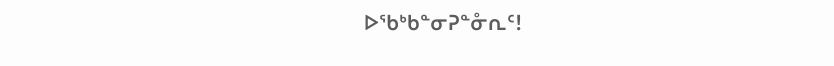ᐅᖃᒃᑲᓐᓂᕈᓐᓁᕆᑦ!